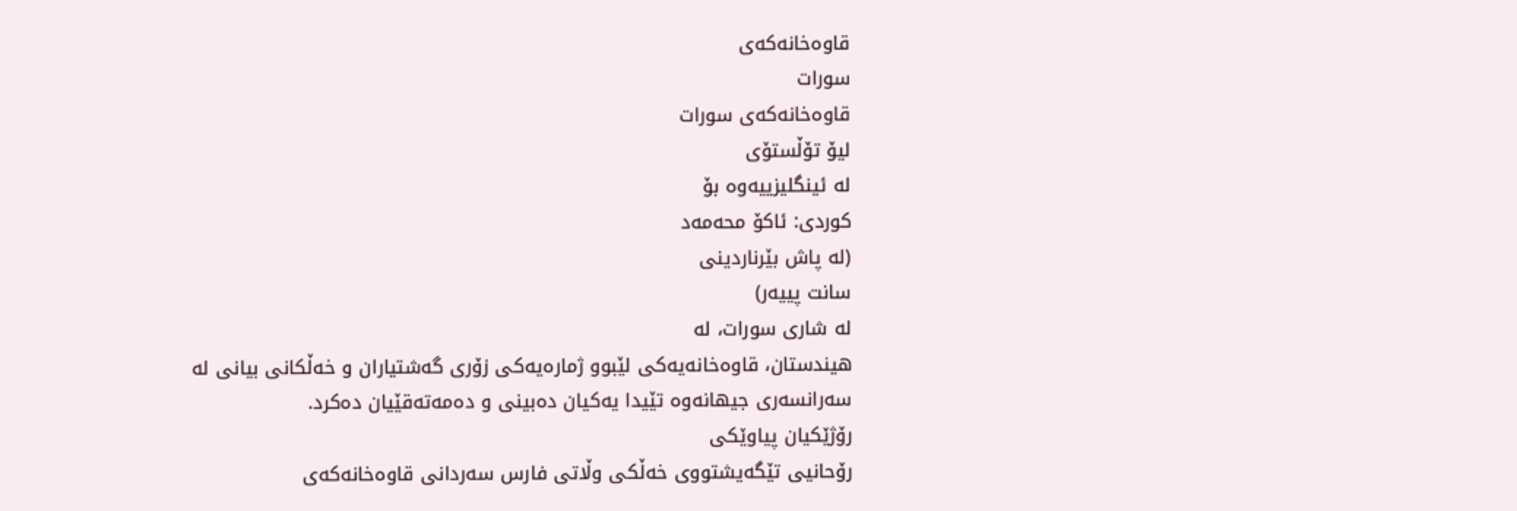قاوەخانەکەی
سورات
قاوەخانەکەی سورات
لیۆ تۆڵستۆی
لە ئینگلیزییەوە بۆ
کوردی: ئاکۆ محەمەد
(لە پاش بێرناردینی
سانت پییەر)
لە شاری سورات، لە
هیندستان، قاوەخانەیەکی لێبوو ژمارەیەکی زۆری گەشتیاران و خەڵکانی بیانی لە
سەرانسەری جیهانەوە تێیدا یەکیان دەبینی و دەمەتەقێیان دەکرد.
رۆژێکیان پیاوێکی
رۆحانیی تێگەیشتووی خەڵکی وڵاتی فارس سەردانی قاوەخانەکەی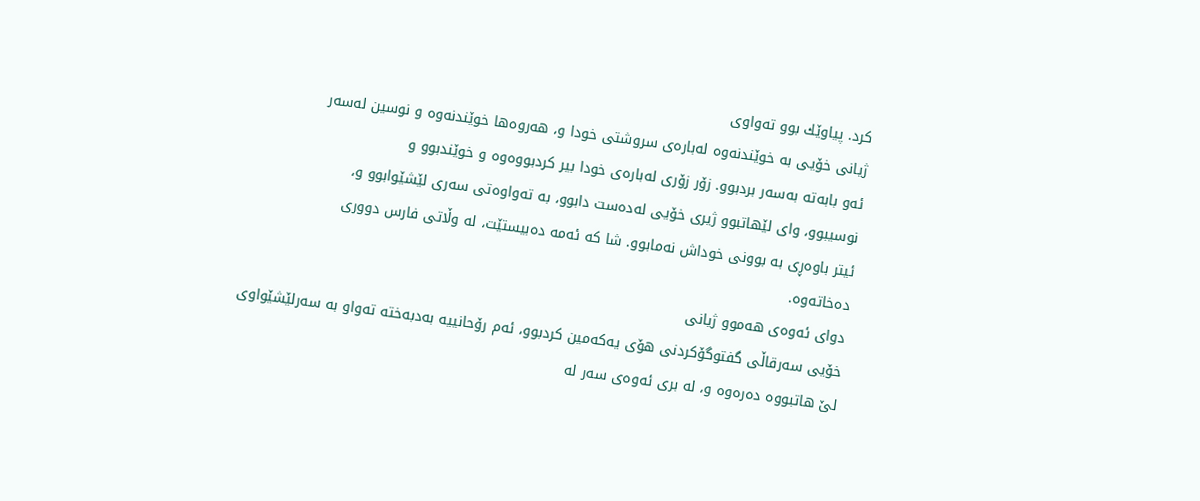کرد. پیاوێك بوو تەواوی
ژیانی خۆیی بە خوێندنەوە لەبارەی سروشتی خودا و، هەروەها خوێندنەوە و نوسین لەسەر
ئەو بابەتە بەسەر بردبوو. زۆر زۆری لەبارەی خودا بیر کردبووەوە و خوێندبوو و
نوسیبوو، وای لێهاتبوو ژیری خۆیی لەدەست دابوو، بە تەواوەتی سەری لێشێوابوو و،
ئیتر باوەڕی بە بوونی خوداش نەمابوو. شا کە ئەمە دەبیستێت، لە وڵاتی فارس دووری
دەخاتەوە.
دوای ئەوەی هەموو ژیانی
خۆیی سەرقاڵی گفتوگۆکردنی هۆی یەکەمین کردبوو، ئەم رۆحانییە بەدبەختە تەواو بە سەرلێشێواوی
لێ هاتبووە دەرەوە و، لە بری ئەوەی سەر لە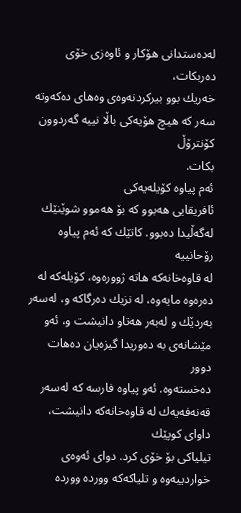لەدەستدانی هۆکار و ئاوەزی خۆی دەربکات،
خەریك بوو بیرکردنەوەی وەهای دەکەوتە سەر کە هیچ هۆیەکی باڵا نییە گەردوون کۆنترۆڵ
بکات.
ئەم پیاوە کۆیلەیەکی
ئافریقایی هەبوو کە بۆ هەموو شوێنێك لەگەڵیدا دەبوو. کاتێك کە ئەم پیاوە رۆحانییە
لە قاوەخانەکە هاتە ژوورەوە، کۆیلەکە لە دەرەوە مایەوە، لە نزیك دەرگاکە و، لەسەر
بەردێك و لەبەر هەتاو دانیشت و، ئەو مێشانەی بە دەوریدا گیزەیان دەهات دوور
دەخستەوە. ئەو پیاوە فارسە کە لەسەر قەنەفەیەك لە قاوەخانەکە دانیشت، داوای کوپێك
تیلیاکی بۆ خۆی کرد. دوای ئەوەی خواردییەوە و تلیاکەکە ووردە ووردە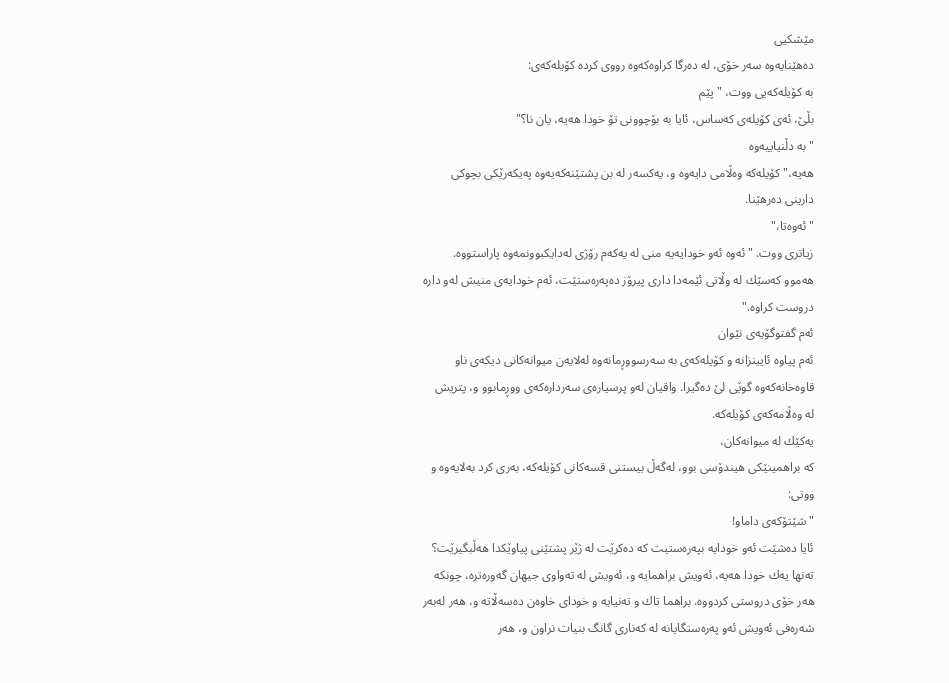مێشکیی
دەهێنایەوە سەر خۆی، لە دەرگا کراوەکەوە رووی کردە کۆیلەکەی:
بە کۆیلەکەیی ووت، "پێم
بڵێ، ئەی کۆیلەی کەساس، ئایا بە بۆچوونی تۆ خودا هەیە، یان نا؟"
"بە دڵنیاییەوە
هەیە،" کۆیلەکە وەڵامی دایەوە و، یەکسەر لە بن پشتێنەکەیەوە پەیکەرێکی بچوکی
دارینی دەرهێنا.
"ئەوەتا،"
زیاتری ووت. "ئەوە ئەو خودایەیە منی لە یەکەم رۆژی لەدایکبوونمەوە پاراستووە.
هەموو کەسێك لە وڵاتی ئێمەدا داری پیرۆز دەپەرەستێت، ئەم خودایەی منیش لەو دارە
دروست کراوە."
ئەم گفتوگۆیەی نێوان
ئەم پیاوە ئایینزانە و کۆیلەکەی بە سەرسووڕمانەوە لەلایەن میوانەکانی دیکەی ناو
قاوەخانەکەوە گوێی لێ دەگیرا. واقیان لەو پرسیارەی سەردارەکەی ووڕمابوو و، پتریش
لە وەڵامەکەی کۆیلەکە.
یەكێك لە میوانەکان،
کە براهمینێکی هیندۆسی بوو، لەگەڵ بیستنی قسەکانی کۆیلەکە، بەری کرد بەلایەوە و
ووتی:
"شێتۆکەی داماو!
ئایا دەشێت ئەو خودایە بپەرەستیت کە دەکرێت لە ژێر پشتێنی پیاوێکدا هەڵبگیرێت؟
تەنها یەك خودا هەیە، ئەویش براهمایە و، ئەویش لە تەواوی جیهان گەورەترە، چونکە
هەر خۆی دروستی کردووە. براهما تاك و تەنیایە و خودای خاوەن دەسەڵاتە و، هەر لەبەر
شەرەفی ئەویش ئەو پەرەستگایانە لە کەناری گانگ بنیات نراون و، هەر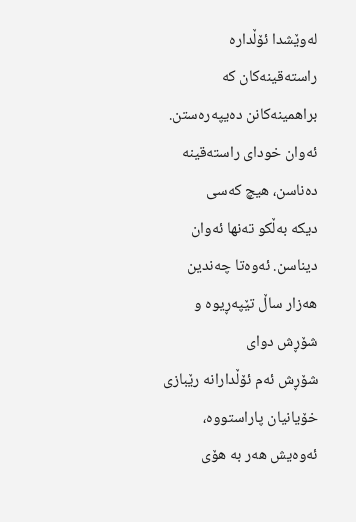لەوێشدا ئۆڵدارە
راستەقینەکان کە براهمینەکانن دەیپەرەستن. ئەوان خودای راستەقینە دەناسن، هیچ کەسی
دیکە بەڵکو تەنها ئەوان دیناسن. ئەوەتا چەندین هەزار ساڵ تێپەڕیوە و شۆڕش دوای
شۆڕش ئەم ئۆڵدارانە رێبازی خۆیانیان پاراستووە، ئەوەیش هەر بە هۆی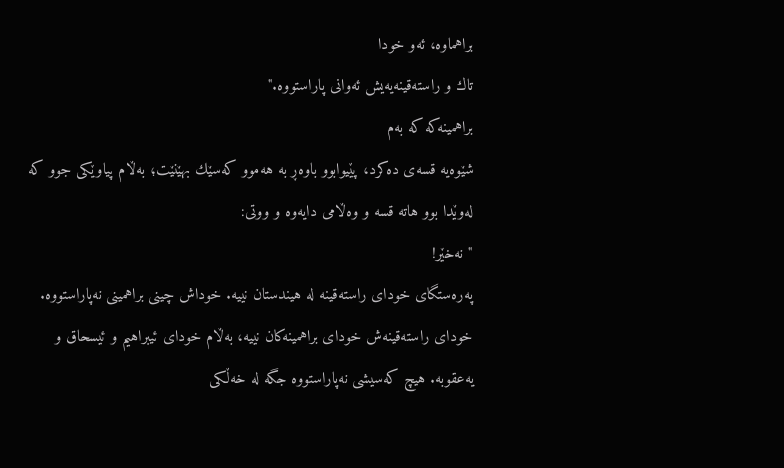براهماوە، ئەو خودا
تاك و راستەقینەیەیش ئەوانی پاراستووە."
براهمینەکە کە بەم
شێوەیە قسەی دەکرد، پێیوابوو باوەڕ بە هەموو کەسێك بهێنێت؛ بەڵام پیاوێکی جوو کە
لەوێدا بوو هاتە قسە و وەڵامی دایەوە و ووتی:
"نەخێر!
پەرەستگای خودای راستەقینە لە هیندستان نییە. خوداش چینی براهمینی نەپاراستووە.
خودای راستەقینەش خودای براهمینەکان نییە، بەڵام خودای ئیبراهیم و ئیسحاق و
یەعقوبە. هیچ کەسیشی نەپاراستووە جگە لە خەڵکی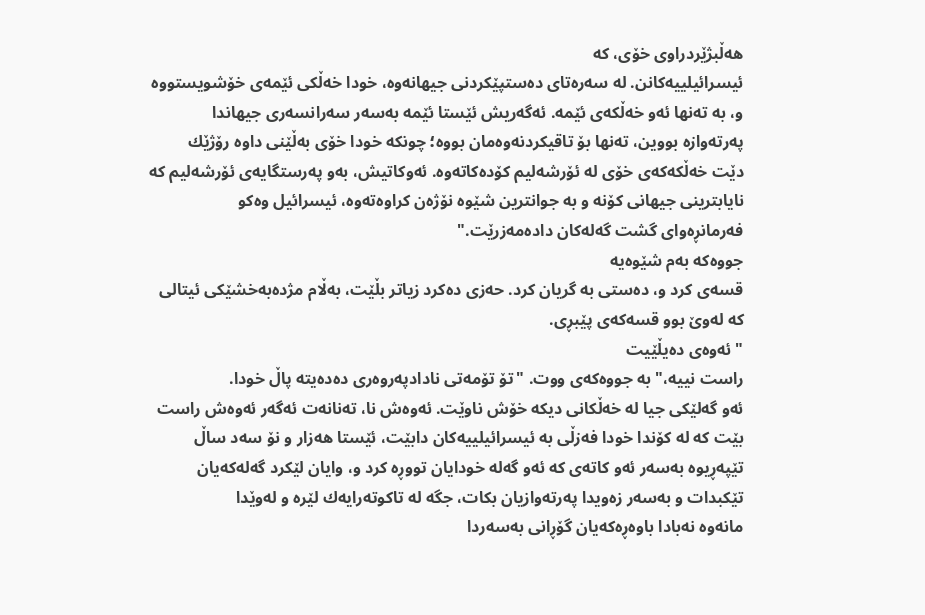هەڵبژێردراوی خۆی، کە
ئیسرائیلییەکانن. لە سەرەتای دەستپێکردنی جیهانەوە، خودا خەڵکی ئێمەی خۆشویستووە
و، بە تەنها ئەو خەڵکەی ئێمە. ئەگەریش ئێستا ئێمە بەسەر سەرانسەری جیهاندا
پەرتەوازە بووین، تەنها بۆ تاقیکردنەوەمان بووە؛ چونکە خودا خۆی بەڵێنی داوە رۆژێك
دێت خەڵکەکەی خۆی لە ئۆرشەلیم کۆدەکاتەوە. ئەوکاتیش، بەو پەرستگایەی ئۆرشەلیم کە
نایابترینی جیهانی کۆنە و بە جوانترین شێوە نۆژەن کراوەتەوە، ئیسرائیل وەکو
فەرمانڕەوای گشت گەلەکان دادەمەزرێت."
جووەکە بەم شێوەیە
قسەی کرد و، دەستی بە گریان کرد. حەزی دەکرد زیاتر بڵێت، بەڵام مژدەبەخشێکی ئیتالی
کە لەوێ بوو قسەکەی پێبڕی.
"ئەوەی دەیڵێیت
راست نییە،" بە جووەکەی ووت. "تۆ تۆمەتی نادادپەروەری دەدەیتە پاڵ خودا.
ئەو گەلێکی جیا لە خەڵکانی دیکە خۆش ناوێت. ئەوەش نا، تەنانەت ئەگەر ئەوەش راست
بێت کە لە کۆندا خودا فەزڵی بە ئیسرائیلییەکان دابێت، ئێستا هەزار و نۆ سەد ساڵ
تێپەڕیوە بەسەر ئەو کاتەی کە ئەو گەلە خودایان تووڕە کرد و، وایان لێکرد گەلەکەیان
تێکبدات و بەسەر زەویدا پەرتەوازیان بکات، جگە لە تاکوتەرایەك لێرە و لەوێدا
مانەوە نەبادا باوەڕەکەیان گۆڕانی بەسەردا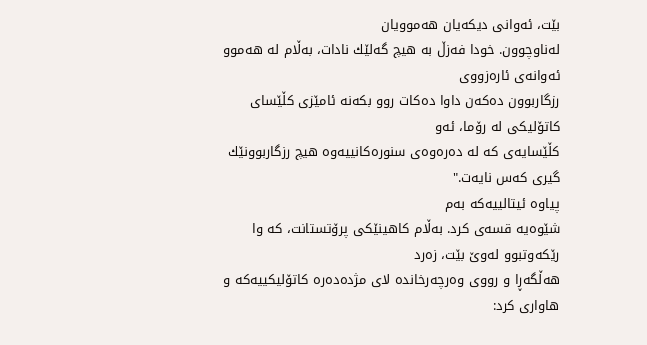بێت، ئەوانی دیکەیان هەموویان
لەناوچوون. خودا فەزڵ بە هیچ گەلێك نادات، بەڵام لە هەموو ئەوانەی ئارەزووی
رزگاربوون دەکەن داوا دەکات روو بکەنە ئامێزی کڵێسای کاتۆلیکی لە رۆما، ئەو
کڵێسایەی کە لە دەرەوەی سنورەکانییەوە هیچ رزگاربوونێك گیری کەس نایەت."
پیاوە ئیتالییەکە بەم
شێوەیە قسەی کرد. بەڵام کاهینێکی پرۆتستانت، کە وا رێکەوتبوو لەوێ بێت، زەرد
هەڵگەڕا و رووی وەرچەرخاندە لای مژدەدەرە کاتۆلیکییەکە و هاواری کرد: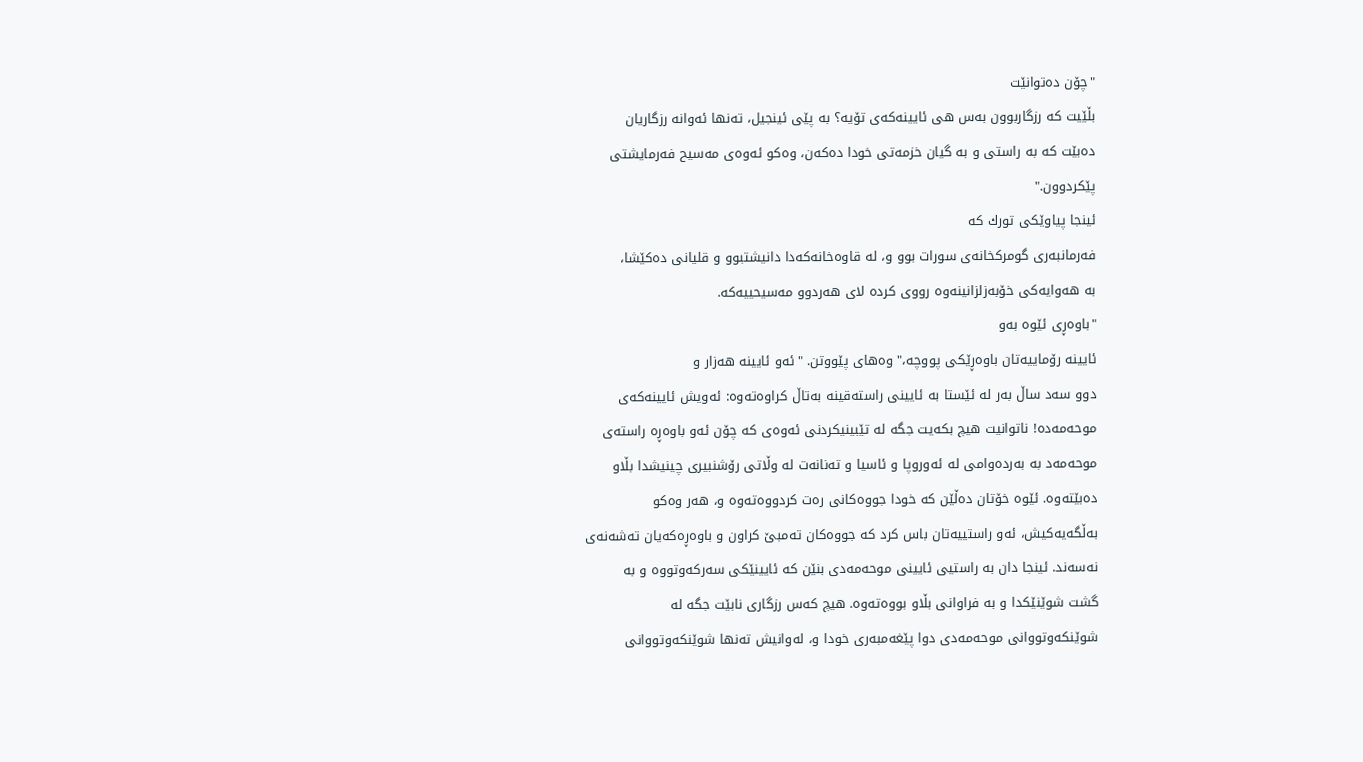"چۆن دەتوانێت
بڵێیت کە رزگاربوون بەس هی ئایینەکەی تۆیە؟ بە پێی ئینجیل، تەنها ئەوانە رزگاریان
دەبێت کە بە راستی و بە گیان خزمەتی خودا دەکەن، وەکو ئەوەی مەسیح فەرمایشتی
پێکردوون."
ئینجا پیاوێکی تورك کە
فەرمانبەری گومرکخانەی سورات بوو و، لە قاوەخانەکەدا دانیشتبوو و قلیانی دەکێشا،
بە هەوایەکی خۆبەزلزانینەوە رووی کردە لای هەردوو مەسیحییەکە.
"باوەڕی ئێوە بەو
ئایینە رۆماییەتان باوەڕێکی پووچە،" وەهای پێووتن. "ئەو ئایینە هەزار و
دوو سەد ساڵ بەر لە ئێستا بە ئایینی راستەقینە بەتاڵ کراوەتەوە: ئەویش ئایینەکەی
موحەمەدە! ناتوانیت هیچ بکەیت جگە لە تێبینیکردنی ئەوەی کە چۆن ئەو باوەڕە راستەی
موحەمەد بە بەردەوامی لە ئەوروپا و ئاسیا و تەنانەت لە وڵاتی رۆشنبیری چینیشدا بڵاو
دەبێتەوە. ئێوە خۆتان دەڵێن کە خودا جووەکانی رەت کردووەتەوە و، هەر وەکو
بەڵگەیەکیش، ئەو راستییەتان باس کرد کە جووەکان تەمبێ کراون و باوەڕەکەیان تەشەنەی
نەسەند. ئینجا دان بە راستیی ئایینی موحەمەدی بنێن کە ئایینێکی سەرکەوتووە و بە
گشت شوێنێکدا و بە فراوانی بڵاو بووەتەوە. هیچ کەس رزگاری نابێت جگە لە
شوێنکەوتووانی موحەمەدی دوا پێغەمبەری خودا و، لەوانیش تەنها شوێنکەوتووانی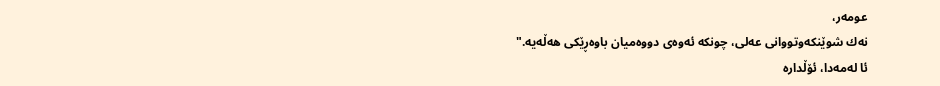عومەر،
نەك شوێنکەوتووانی عەلی، چونکە ئەوەی دووەمیان باوەڕێکی هەڵەیە."
ئا لەمەدا، ئۆڵدارە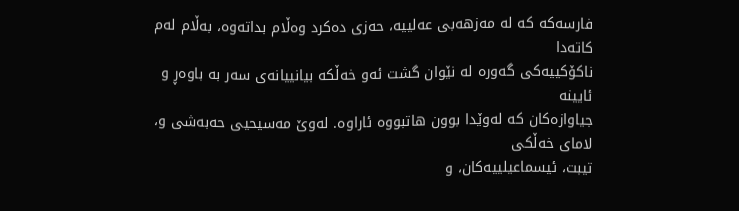فارسەکە کە لە مەزهەبی عەلییە، حەزی دەکرد وەڵام بداتەوە، بەڵام لەم کاتەدا
ناکۆکییەکی گەورە لە نێوان گشت ئەو خەڵکە بیانییانەی سەر بە باوەڕ و ئایینە
جیاوازەکان کە لەوێدا بوون هاتبووە ئاراوە. لەوێ مەسیحیی حەبەشی و، لامای خەڵکی
تیبت، ئیسماعیلییەکان، و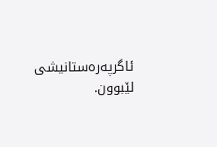ئاگرپەرەستانیشی لێبوون.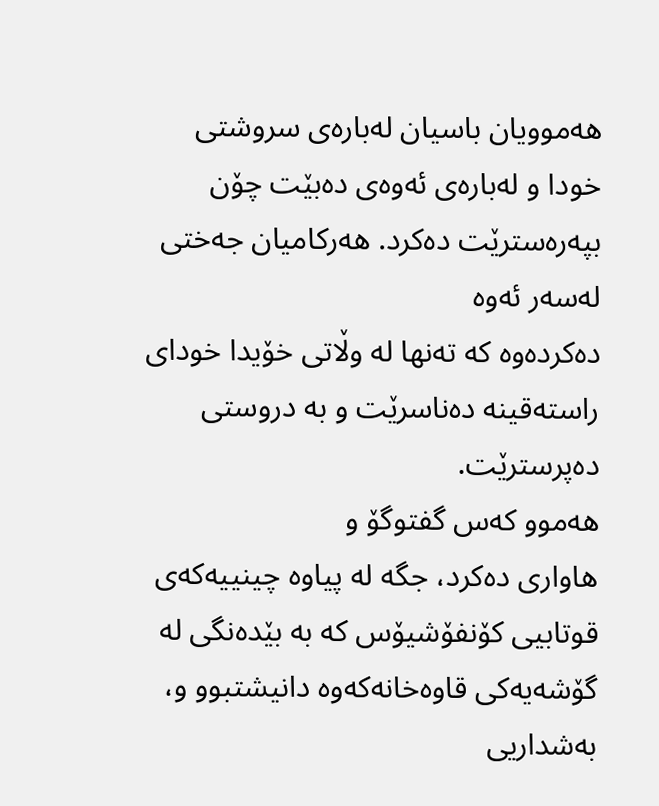هەموویان باسیان لەبارەی سروشتی
خودا و لەبارەی ئەوەی دەبێت چۆن بپەرەسترێت دەکرد. هەرکامیان جەختی لەسەر ئەوە
دەکردەوە کە تەنها لە وڵاتی خۆیدا خودای راستەقینە دەناسرێت و بە دروستی
دەپرسترێت.
هەموو کەس گفتوگۆ و
هاواری دەکرد، جگە لە پیاوە چینییەکەی قوتابیی کۆنفۆشیۆس کە بە بێدەنگی لە
گۆشەیەکی قاوەخانەکەوە دانیشتبوو و، بەشداریی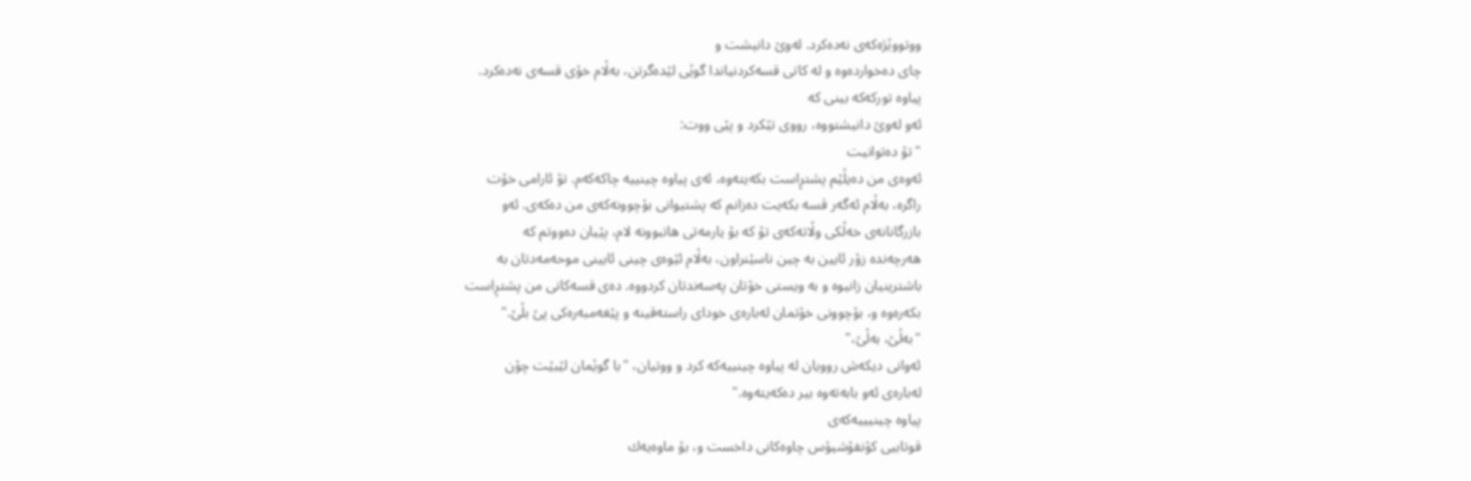ووتووێژەکەی نەدەکرد. لەوێ دانیشت و
چای دەخواردەوە و لە کاتی قسەکردنیاندا گوێی لێدەگرتن، بەڵام خۆی قسەی نەدەکرد.
پیاوە تورکەکە بینی کە
ئەو لەوێ دانیشتووە، رووی تێکرد و پێی ووت:
"تۆ دەتوانیت
ئەوەی من دەیڵێم پشتڕاست بکەیتەوە، ئەی پیاوە چینییە چاکەکەم. تۆ ئارامی خۆت
راگرە، بەڵام ئەگەر قسە بکەیت دەزانم کە پشتیوانی بۆچوونەکەی من دەکەی. ئەو
بازرگانانەی خەڵکی وڵاتەکەی تۆ کە بۆ یارمەتی هاتبوونە لام، پێیان دەووتم کە
هەرچەندە زۆر ئایین بە چین ناسێنراون، بەڵام ئێوەی چینی ئایینی موحەمەدتان بە
باشترینیان زانیوە و بە ویستی خۆتان پەسەندتان کردووە. دەی قسەکانی من پشتڕاست
بکەرەوە و، بۆچوونی خۆتمان لەبارەی خودای راستەقینە و پێغەمبەرەکی پێ بڵێ."
"بەڵێ، بەڵێ،"
ئەوانی دیکەش روویان لە پیاوە چینییەکە کرد و ووتیان، "با گوێمان لێبێت چۆن
لەبارەی ئەو بابەتەوە بیر دەکەیتەوە."
پیاوە چینیییەکەی
قوتابیی کۆنفۆشیۆس چاوەکانی داخست و، بۆ ماوەیەك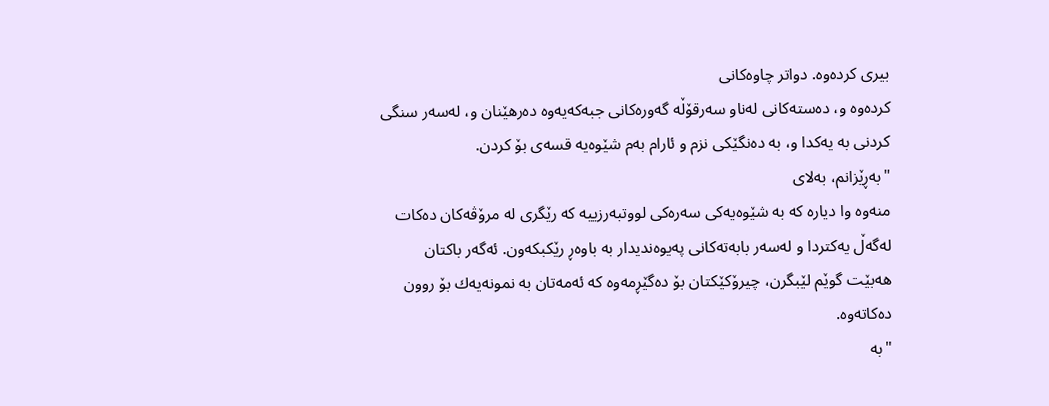بیری کردەوە. دواتر چاوەکانی
کردەوە و، دەستەکانی لەناو سەرقۆڵە گەورەکانی جبەکەیەوە دەرهێنان و، لەسەر سنگی
کردنی بە یەکدا و، بە دەنگێکی نزم و ئارام بەم شێوەیە قسەی بۆ کردن.
"بەڕێزانم، بەلای
منەوە وا دیارە کە بە شێوەیەکی سەرەکی لووتبەرزییە کە رێگری لە مرۆڤەکان دەکات
لەگەڵ یەکتردا و لەسەر بابەتەکانی پەیوەندیدار بە باوەڕ رێكبکەون. ئەگەر باکتان
هەبێت گوێم لێبگرن، چیرۆکێکتان بۆ دەگێڕمەوە کە ئەمەتان بە نمونەیەك بۆ روون
دەکاتەوە.
"بە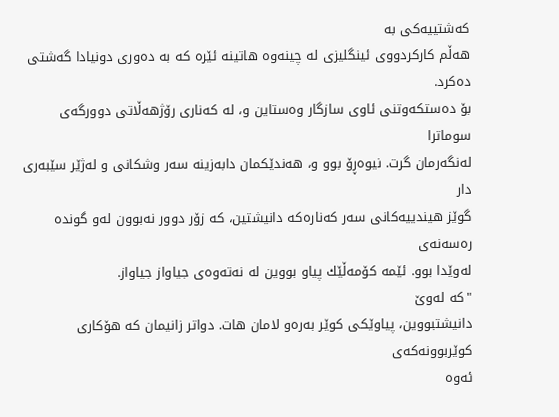کەشتییەکی بە
هەڵم کارکردووی ئینگلیزی لە چینەوە هاتینە ئێرە کە بە دەوری دونیادا گەشتی دەکرد.
بۆ دەستکەوتنی ئاوی سازگار وەستاین و، لە کەناری رۆژهەڵاتی دوورگەی سوماترا
لەنگەرمان گرت. نیوەڕۆ بوو و، هەندێکمان دابەزینە سەر وشکانی و لەژێر سێبەری دار
گوێز هیندییەکانی سەر کەنارەکە دانیشتین، کە زۆر دوور نەبوون لەو گوندە رەسەنەی
لەوێدا بوو. ئێمە کۆمەڵێك پیاو بووین لە نەتەوەی جیاواز جیاواز.
"کە لەوێ
دانیشتبووین، پیاوێکی کوێر بەرەو لامان هات. دواتر زانیمان کە هۆکاری کوێربوونەکەی
ئەوە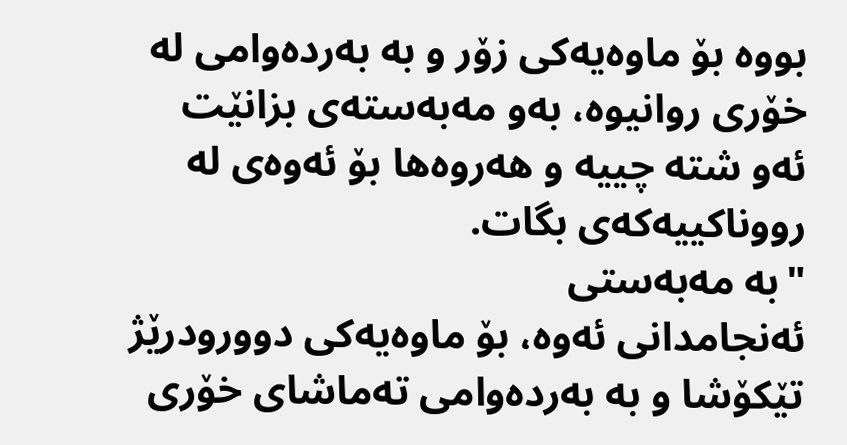بووە بۆ ماوەیەکی زۆر و بە بەردەوامی لە خۆری روانیوە، بەو مەبەستەی بزانێت
ئەو شتە چییە و هەروەها بۆ ئەوەی لە رووناکییەکەی بگات.
"بە مەبەستی
ئەنجامدانی ئەوە، بۆ ماوەیەکی دوورودرێژ تێکۆشا و بە بەردەوامی تەماشای خۆری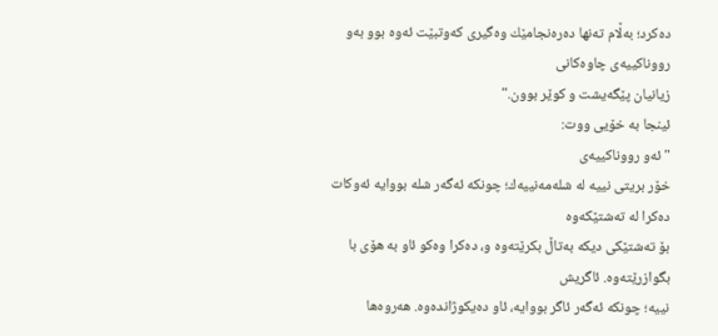دەکرد؛ بەڵام تەنها دەرەنجامێك وەگیری کەوتبێت ئەوە بوو بەو رووناکییەی چاوەکانی
زیانیان پێگەیشت و کوێر بوون."
ئینجا بە خۆیی ووت:
"ئەو رووناکییەی
خۆر بریتی نییە لە شلەمەنییەك؛ چونکە ئەگەر شلە بووایە ئەوکات دەکرا لە تەشتێکەوە
بۆ تەشتێکی دیکە بەتاڵ بکرێتەوە و، دەکرا وەکو ئاو بە هۆی با بگوازرێتەوە. ئاگریش
نییە؛ چونکە ئەگەر ئاگر بووایە، ئاو دەیکوژاندەوە. هەروەها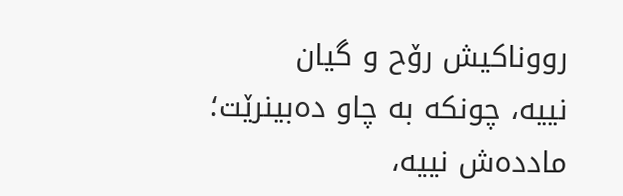رووناکیش رۆح و گیان
نییە، چونکە بە چاو دەبینرێت؛ ماددەش نییە،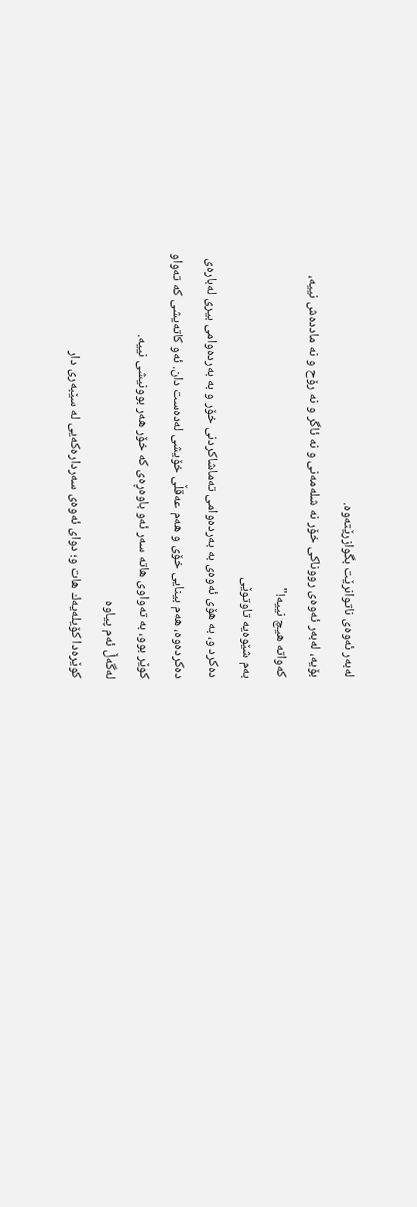لەبەر ئەوەی ناتوانرێت بگوازرێتەوە.
بۆیە، لەبەر ئەوەی رووناکی خۆر نە شلەمەنی و نە ئاگر و نە رۆح و نە ماددەش نییە،
کەواتە هیچ نییە!"
بەم شێوەیە تاوتوێی
دەکرد و، بە هۆی ئەوەی بە بەردەوامی تەماشاکردنی خۆر و بە بەردەوامی بیری لەبارەی
دەکردەوە، هەم بینایی خۆی و هەم عەقڵی خۆیشی لەدەست دان. ئەو کاتەیشی کە تەواو
کوێر بوو، بە تەواوی هاتە سەر ئەو باوەڕەی کە خۆر هەر بوونیشی نییە.
لەگەڵ ئەم پیاوە
کوێرەدا کۆیلەیەك هات و؛ دوای ئەوەی سەردارەکەیی لە سێبەری دار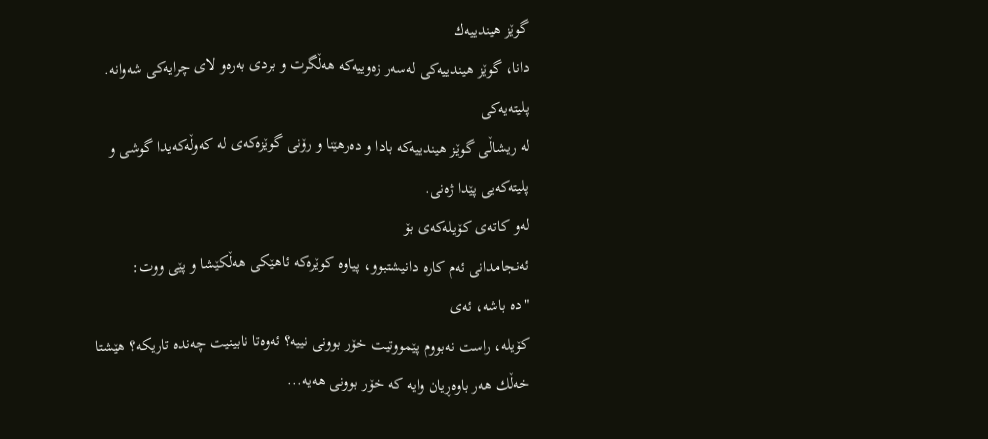گوێز هیندییەك
دانا، گوێز هیندییەکی لەسەر زەوییەکە هەڵگرت و بردی بەرەو لای چرایەکی شەوانە. پلیتەیەکی
لە ریشاڵی گوێز هیندییەکە بادا و دەرهێنا و رۆنی گوێزەکەی لە کەوڵەکەیدا گوشی و
پلیتەکەیی پێدا ژەنی.
لەو کاتەی کۆیلەکەی بۆ
ئەنجامدانی ئەم کارە دانیشتبوو، پیاوە کوێرەکە ئاهێکی هەڵکێشا و پێی ووت:
"دە باشە، ئەی
کۆیلە، راست نەبووم پێمووتیت خۆر بوونی نییە؟ ئەوەتا نابینیت چەندە تاریکە؟ هێشتا
خەڵك هەر باوەڕیان وایە کە خۆر بوونی هەیە...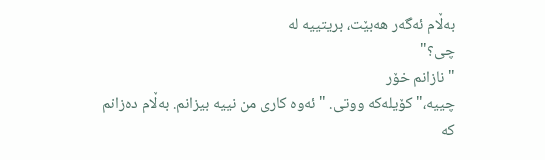بەڵام ئەگەر هەبێت، بریتییە لە
چی؟"
"نازانم خۆر
چییە،" کۆیلەکە ووتی. "ئەوە کاری من نییە بیزانم. بەڵام دەزانم کە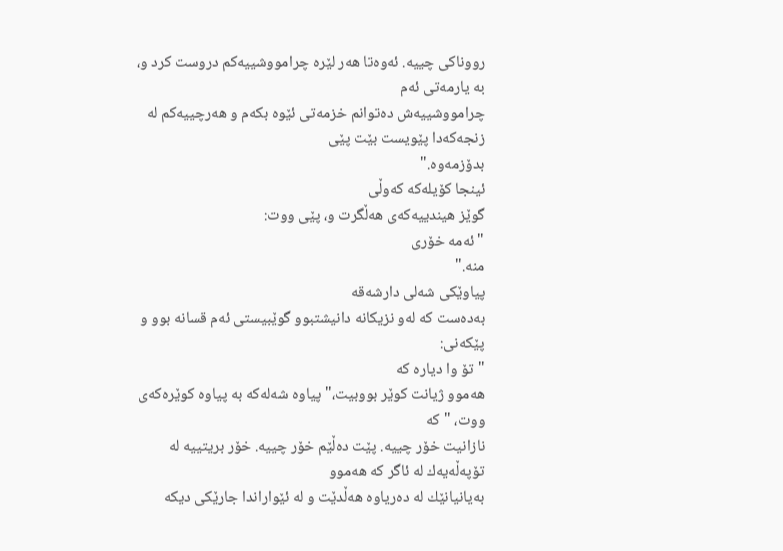رووناکی چییە. ئەوەتا هەر لێرە چرامووشییەکم دروست کرد و، بە یارمەتی ئەم
چرامووشییەش دەتوانم خزمەتی ئێوە بکەم و هەرچییەکم لە زنجەکەدا پێویست بێت پێی
بدۆزمەوە."
ئینجا کۆیلەکە کەوڵی
گوێز هیندییەکەی هەڵگرت و، پێی ووت:
"ئەمە خۆری
منە."
پیاوێکی شەلی دارشەقە
بەدەست کە لەو نزیکانە دانیشتبوو گوێبیستی ئەم قسانە بوو و پێکەنی:
"تۆ وا دیارە کە
هەموو ژیانت کوێر بووبیت،" پیاوە شەلەکە بە پیاوە کوێرەکەی ووت، "کە
نازانیت خۆر چییە. پێت دەڵێم خۆر چییە. خۆر بریتییە لە تۆپەڵەیەك لە ئاگر کە هەموو
بەیانیانێك لە دەریاوە هەڵدێت و لە ئێواراندا جارێکی دیکە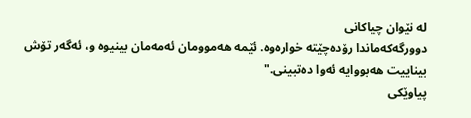لە نێوان چیاکانی
دوورگەکەماندا رۆدەچێتە خوارەوە. ئێمە هەموومان ئەمەمان بینیوە و، ئەگەر تۆش
بیناییت هەبووایە ئەوا دەتبینی."
پیاوێکی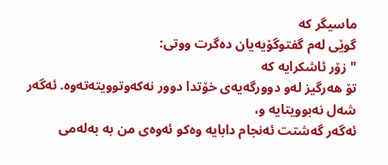ماسیگر کە
گوێی لەم گفتوگۆیەیان دەگرت ووتی:
"زۆر ئاشکرایە کە
تۆ هەرگیز لەو دوورگەیەی خۆتدا دوور نەکەوتوویتەتەوە. ئەگەر شەل نەبوویتایە و،
ئەگەر گەشتت ئەنجام دابایە وەکو ئەوەی من بە بەلەمی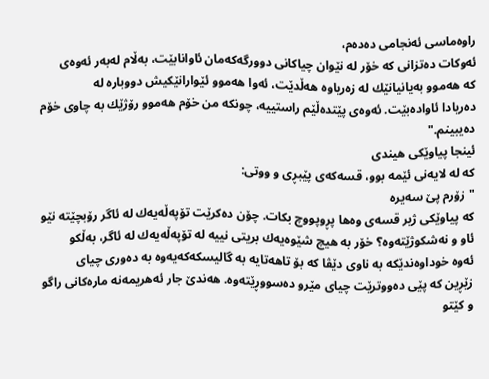راوەماسی ئەنجامی دەدەم،
ئەوکات دەتزانی کە خۆر لە نێوان چیاکانی دوورگەکەمان ئاوانابێت، بەڵام لەبەر ئەوەی
کە هەموو بەیانیانێك لە زەریاوە هەڵدێت، ئەوا هەموو ئێوارانێكیش دووبارە لە
دەریادا ئاوادەبێت. ئەوەی پێتدەڵێم راستییە، چونکە من خۆم هەموو رۆژێك بە چاوی خۆم
دەیبینم."
ئینجا پیاوێکی هیندی
کە لە لایەنی ئێمە بوو، قسەکەی پێبڕی و ووتی:
"زۆرم پێ سەیرە
کە پیاوێکی ژیر قسەی وەها پڕوپووچ بکات. چۆن دەکرێت تۆپەڵەیەك لە ئاگر رۆبچێتە نێو
ئاو و نەشکوژێتەوە؟ خۆر بە هیچ شێوەیەك بریتی نییە لە تۆپەڵەیەك لە ئاگر، بەڵکو
ئەوە خوداوەندێکە بە ناوی دێڤا کە بۆ تاهەتایە بە گالیسکەکەیەوە بە دەوری چیای
زێڕین کە پێی دەووترێت چیای مێرو دەسووڕێتەوە. هەندێ جار ئەهریمەنە مارەکانی راگو
و کێتو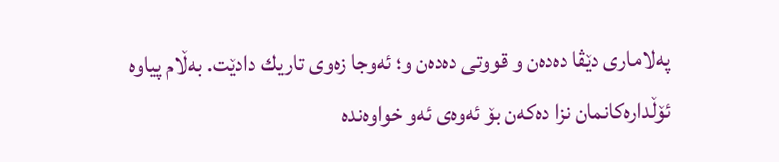پەلاماری دێڤا دەدەن و قووتی دەدەن و؛ ئەوجا زەوی تاریك دادێت. بەڵام پیاوە
ئۆڵدارەکانمان نزا دەکەن بۆ ئەوەی ئەو خواوەندە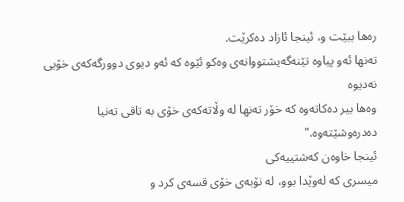رەها ببێت و، ئینجا ئازاد دەکرێت.
تەنها ئەو پیاوە تێنەگەیشتووانەی وەکو ئێوە کە ئەو دیوی دوورگەکەی خۆیی نەدیوە
وەها بیر دەکاتەوە کە خۆر تەنها لە وڵاتەکەی خۆی بە تاقی تەنیا
دەدرەوشێتەوە."
ئینجا خاوەن کەشتییەکی
میسری کە لەوێدا بوو، لە نۆبەی خۆی قسەی کرد و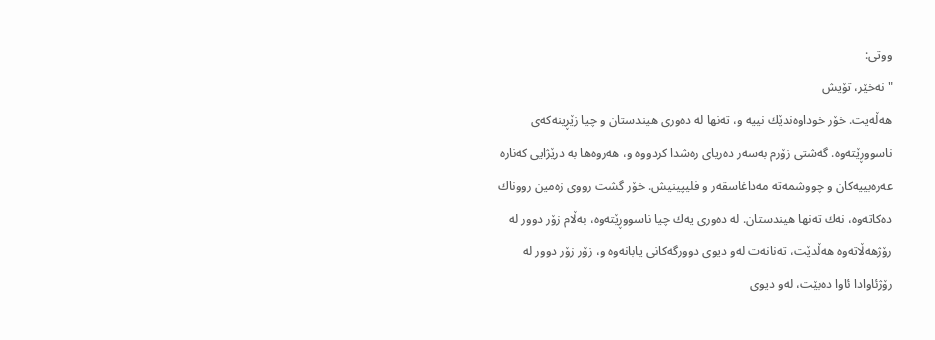ووتی:
"نەخێر، تۆیش
هەڵەیت. خۆر خوداوەندێك نییە و، تەنها لە دەوری هیندستان و چیا زێڕینەکەی
ناسووڕێتەوە. گەشتی زۆرم بەسەر دەریای رەشدا کردووە و، هەروەها بە درێژایی کەنارە
عەرەبییەکان و چووشمەتە مەداغاسقەر و فلیپینیش. خۆر گشت رووی زەمین رووناك
دەکاتەوە، نەك تەنها هیندستان. لە دەوری یەك چیا ناسووڕێتەوە، بەڵام زۆر دوور لە
رۆژهەڵاتەوە هەڵدێت، تەنانەت لەو دیوی دوورگەکانی یابانەوە و، زۆر زۆر دوور لە
رۆژئاوادا ئاوا دەبێت، لەو دیوی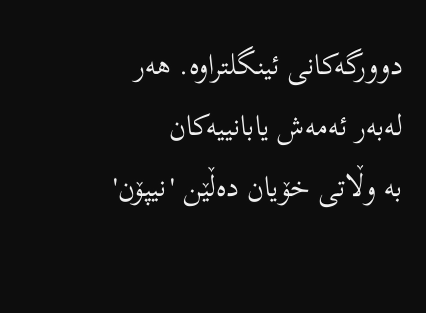دوورگەکانی ئینگلتراوە. هەر لەبەر ئەمەش یابانییەکان
بە وڵاتی خۆیان دەڵێن 'نیپۆن'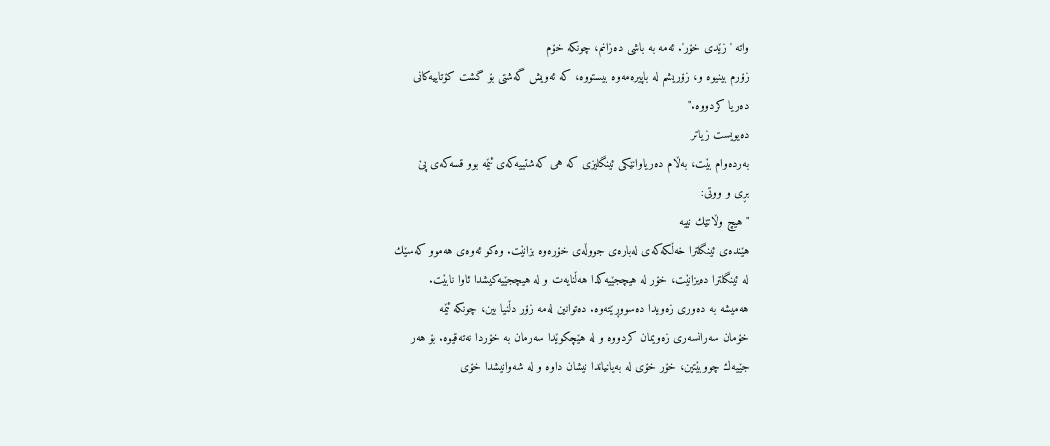واتە 'زێدی خۆر'. ئەمە بە باشی دەزانم، چونکە خۆم
زۆرم بینیوە و، زۆریشم لە باپیرەمەوە بیستووە، کە ئەویش گەشتی بۆ گشت کۆتاییەکانی
دەریا کردووە."
دەیویست زیاتر
بەردەوام بێت، بەڵام دەریاوانێکی ئینگلیزی کە هی کەشتییەکەی ئێمە بوو قسەکەی پێ
بڕی و ووتی:
"هیچ وڵاتێك نییە
هێندەی ئینگلترا خەڵکەکەی لەبارەی جووڵەی خۆرەوە بزانێت. وەکو ئەوەی هەموو کەسێك
لە ئینگلترا دەیزانێت، خۆر لە هیچجێیەکدا هەڵنایەت و لە هیچجێیەکیشدا ئاوا نابێت.
هەمیشە بە دەوری زەویدا دەسووڕێتەوە. دەتوانین لەمە زۆر دڵنیا بین، چونکە ئێمە
خۆمان سەرانسەری زەویمان کردووە و لە هێچکوێدا سەرمان بە خۆردا نەتەقیوە. بۆ هەر
جێیەك چووبێتین، خۆر خۆی لە بەیانیاندا نیشان داوە و لە شەوانیشدا خۆی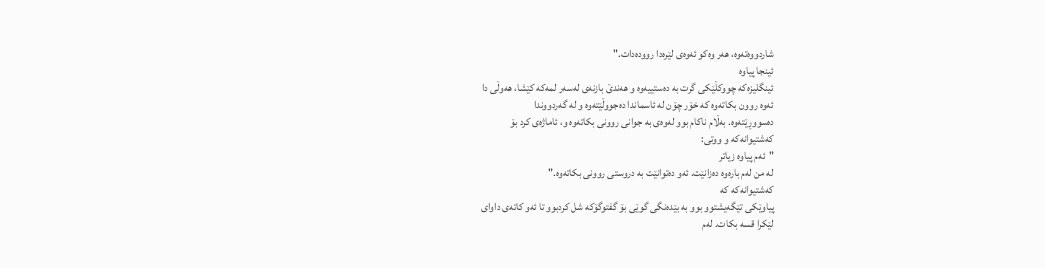شاردووەتەوە، هەر وەکو ئەوەی لێرەدا روودەدات."
ئینجا پیاوە
ئینگلیزەکە چووکڵێکی گرت بە دەستییەوە و هەندێ بازنەی لەسەر لمەکە کێشا، هەوڵی دا
ئەوە روون بکاتەوە کە خۆر چۆن لە ئاسماندا دەجووڵێتەوە و لە گەردووندا
دەسووڕێتەوە. بەڵام ناکام بوو لەوەی بە جوانی روونی بکاتەوە و، ئاماژەی کرد بۆ
کەشتیوانەکە و ووتی:
"ئەم پیاوە زیاتر
لە من لەم بارەوە دەزانێت. ئەو دەتوانێت بە دروستی روونی بکاتەوە."
کەشتیوانەکە کە
پیاوێکی تێگەیشتوو بوو بە بێدەنگی گوێی بۆ گفتوگۆکە شل کردبوو تا ئەو کاتەی داوای
لێکرا قسە بکات. لەم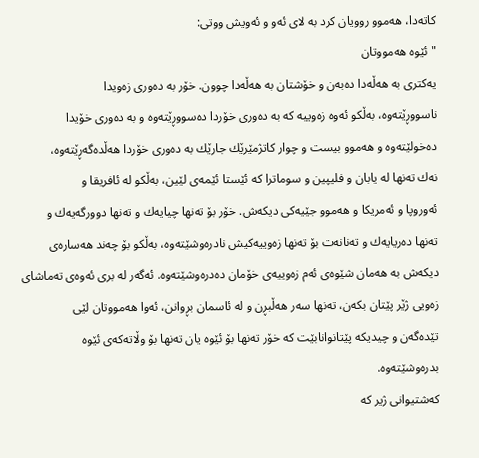کاتەدا، هەموو روویان کرد بە لای ئەو و ئەویش ووتی:
"ئێوە هەمووتان
یەکتری بە هەڵەدا دەبەن و خۆشتان بە هەڵەدا چوون. خۆر بە دەوری زەویدا
ناسووڕێتەوە، بەڵکو ئەوە زەوییە کە بە دەوری خۆردا دەسووڕێتەوە و بە دەوری خۆیدا
دەخولێتەوە و هەموو بیست و چوار کاتژمێرێك جارێك بە دەوری خۆردا هەڵدەگەڕێتەوە،
نەك تەنها لە یابان و فلیپین و سوماترا کە ئێستا ئێمەی لێین، بەڵکو لە ئافریقا و
ئەوروپا و ئەمریکا و هەموو جێیەکی دیکەش. خۆر بۆ تەنها چیایەك و تەنها دوورگەیەك و
تەنها دەریایەك و تەنانەت بۆ تەنها زەوییەکیش نادرەوشێتەوە، بەڵکو بۆ چەند هەسارەی
دیکەش بە هەمان شێوەی ئەم زەوییەی خۆمان دەدرەوشێتەوە. ئەگەر لە بری ئەوەی تەماشای
زەویی ژێر پێتان بکەن، تەنها سەر هەڵبڕن و لە ئاسمان بڕوانن، ئەوا هەمووتان لێی
تێدەگەن و چیدیکە پێتانوانابێت کە خۆر تەنها بۆ ئێوە یان تەنها بۆ وڵاتەکەی ئێوە
بدرەوشێتەوە.
کەشتیوانی ژیر کە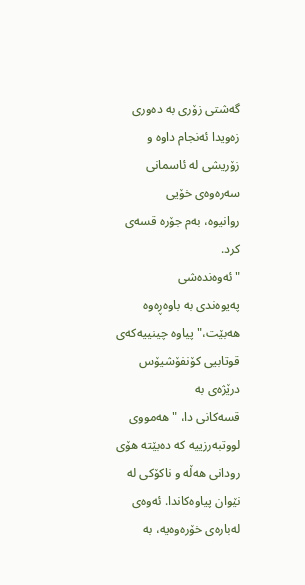گەشتی زۆری بە دەوری زەویدا ئەنجام داوە و زۆریشی لە ئاسمانی سەرەوەی خۆیی
روانیوە، بەم جۆرە قسەی کرد.
"ئەوەندەشی
پەیوەندی بە باوەڕەوە هەبێت،" پیاوە چینییەکەی قوتابیی کۆنفۆشیۆس درێژەی بە
قسەکانی دا، "هەمووی لووتبەرزییە کە دەبێتە هۆی رودانی هەڵە و ناکۆکی لە
نێوان پیاوەکاندا. ئەوەی لەبارەی خۆرەوەیە، بە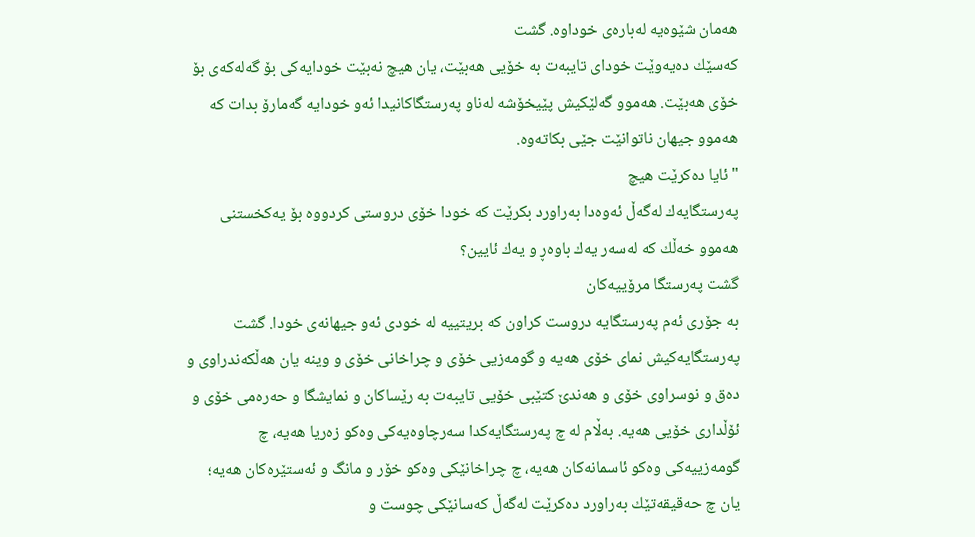هەمان شێوەیە لەبارەی خوداوە. گشت
کەسێك دەیەوێت خودای تایبەت بە خۆیی هەبێت، یان هیچ نەبێت خودایەکی بۆ گەلەکەی بۆ
خۆی هەبێت. هەموو گەلێکیش پێیخۆشە لەناو پەرستگاکانیدا ئەو خودایە گەمارۆ بدات کە
هەموو جیهان ناتوانێت جێی بکاتەوە.
"ئایا دەکرێت هیچ
پەرستگایەك لەگەڵ ئەوەدا بەراورد بکرێت کە خودا خۆی دروستی کردووە بۆ یەکخستنی
هەموو خەڵك کە لەسەر یەك باوەڕ و یەك ئایین؟
گشت پەرستگا مرۆییەکان
بە جۆری ئەم پەرستگایە دروست کراون کە بریتییە لە خودی ئەو جیهانەی خودا. گشت
پەرستگایەکیش نمای خۆی هەیە و گومەزیی خۆی و چراخانی خۆی و وینە یان هەڵکەندراوی و
دەق و نوسراوی خۆی و هەندێ کتێبی خۆیی تایبەت بە رێساکان و نمایشگا و حەرەمی خۆی و
ئۆڵداری خۆیی هەیە. بەڵام لە چ پەرستگایەکدا سەرچاوەیەکی وەکو زەریا هەیە، چ
گومەزییەکی وەکو ئاسمانەکان هەیە، چ چراخانێکی وەکو خۆر و مانگ و ئەستێرەکان هەیە؛
یان چ حەقیقەتێك بەراورد دەکرێت لەگەڵ کەسانێکی چوست و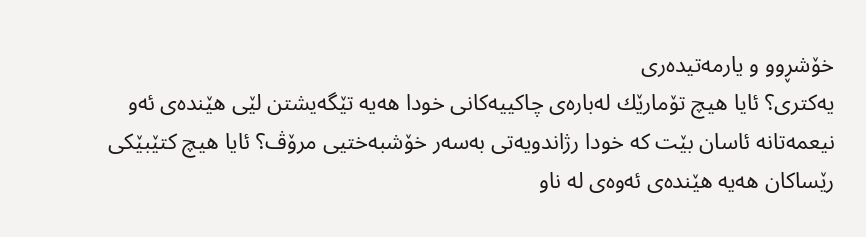خۆشڕوو و یارمەتیدەری
یەکتری؟ ئایا هیچ تۆمارێك لەبارەی چاکییەکانی خودا هەیە تێگەیشتن لێی هێندەی ئەو
نیعمەتانە ئاسان بێت کە خودا رژاندویەتی بەسەر خۆشبەختیی مرۆڤ؟ ئایا هیچ کتێبێکی
رێساکان هەیە هێندەی ئەوەی لە ناو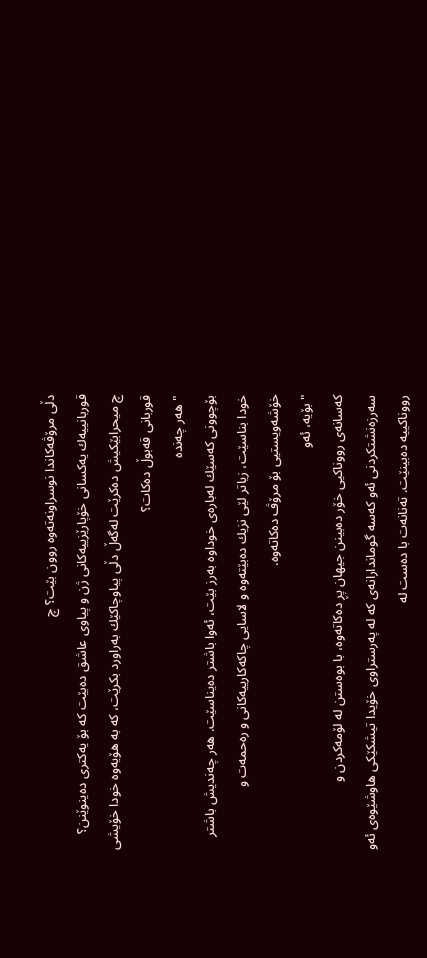دڵی مرۆڤەکاندا نوسراونەتەوە روون بێت؟ چ
قوربانییەك یەکسانی خۆپارێزییەکانی ژن و پیاوی عاشق دەبێت کە بۆ یەکتری دەینوێنن؟
چ میحرابێکیش دەکرێت لەگەڵ دڵی پیاوچاکێك بەراورد بکرێت، کە بە هۆیەوە خودا خۆیشی
قوربانی قەبوڵ دەکات؟
"هەر چەندە
بۆچوونی کەسێك لەبارەی خوداوە بەرز بێت، ئەوا باشتر دەیناسێت. هەر چەندیش باشتر
خودا بناسێت، زیاتر لێی نزیك دەبێتەوە و لاسایی چاکەکارییەکانی و رەحمەت و
خۆشەویستیی بۆ مرۆڤ دەکاتەوە.
"بۆیە، ئەو
کەسانەی رووناکیی خۆر دەبینن جیهان پڕ دەکاتەوە، با بوەستن لە لۆمەکردن و
سەرزەنشتکردنی ئەو کەسە گوماندارانەی کە لە پەرستراوی خۆیدا تیشکێکی هاوشێوەی ئەو
رووناکییە دەبینێت. تەنانەت با دەست لە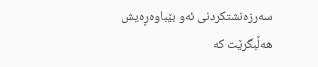سەرزەنشتکردنی ئەو بێباوەڕەیش هەڵبگرێت کە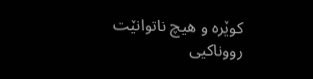کوێرە و هیچ ناتوانێت رووناکیی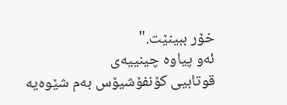خۆر ببینێت."
ئەو پیاوە چینییەی
قوتابیی کۆنفۆشیۆس بەم شێوەیە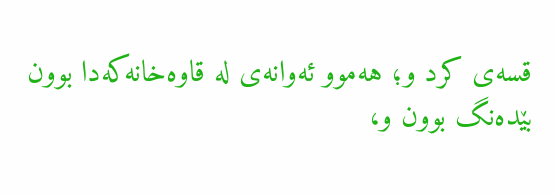قسەی کرد و؛ هەموو ئەوانەی لە قاوەخانەکەدا بوون
بێدەنگ بوون و،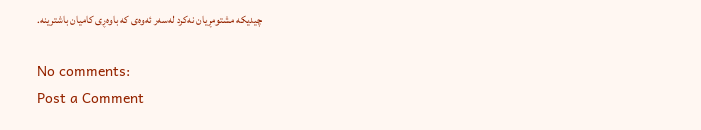چیدیکە مشتومڕیان نەکرد لەسەر ئەوەی کە باوەڕی کامیان باشترینە.

No comments:
Post a Comment